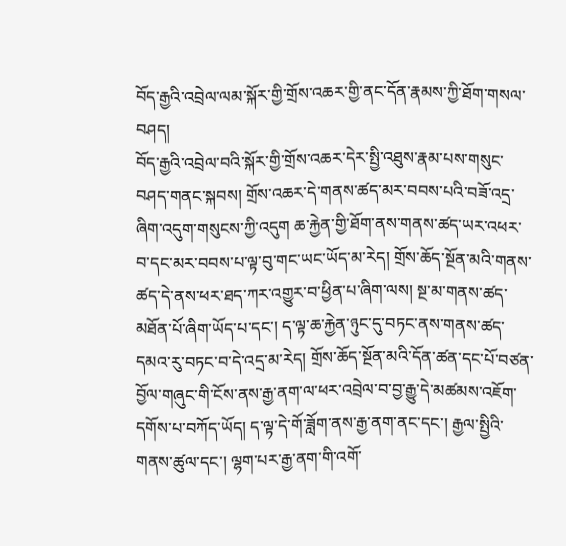བོད་རྒྱའི་འབྲེལ་ལམ་སྐོར་གྱི་གྲོས་འཆར་གྱི་ནང་དོན་རྣམས་ཀྱི་ཐོག་གསལ་བཤད།
བོད་རྒྱའི་འབྲེལ་བའི་སྐོར་གྱི་གྲོས་འཆར་དེར་སྤྱི་འཐུས་རྣམ་པས་གསུང་བཤད་གནང་སྐབས། གྲོས་འཆར་དེ་གནས་ཚད་མར་བབས་པའི་བཟོ་འདྲ་ཞིག་འདུག་གསུངས་ཀྱི་འདུག ཆ་རྐྱེན་གྱི་ཐོག་ནས་གནས་ཚད་ཡར་འཕར་བ་དང་མར་བབས་པ་ལྟ་བུ་གང་ཡང་ཡོད་མ་རེད། གྲོས་ཆོད་སྔོན་མའི་གནས་ཚད་དེ་ནས་ཕར་ཐད་ཀར་འགྱུར་བ་ཕྱིན་པ་ཞིག་ལས། སྔ་མ་གནས་ཚད་མཐོན་པོ་ཞིག་ཡོད་པ་དང་། ད་ལྟ་ཆ་རྐྱེན་ཉུང་དུ་བཏང་ནས་གནས་ཚད་དམའ་རུ་བཏང་བ་དེ་འདྲ་མ་རེད། གྲོས་ཆོད་སྔོན་མའི་དོན་ཚན་དང་པོ་བཙན་བྱོལ་གཞུང་གི་ངོས་ནས་རྒྱ་ནག་ལ་ཕར་འབྲེལ་བ་བྱ་རྒྱུ་དེ་མཚམས་འཇོག་དགོས་པ་བཀོད་ཡོད། ད་ལྟ་དེ་གོ་ཟློག་ནས་རྒྱ་ནག་ནང་དང་། རྒྱལ་སྤྱིའི་གནས་ཚུལ་དང་། ལྷག་པར་རྒྱ་ནག་གི་འགོ་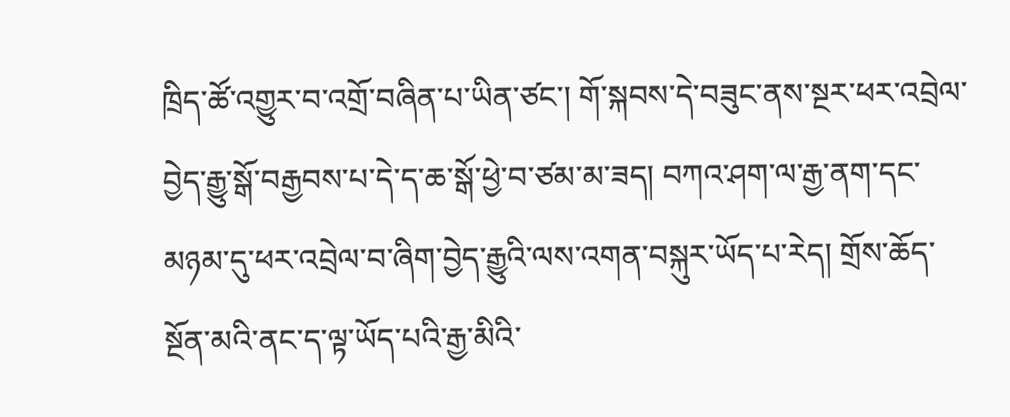ཁྲིད་ཚོ་འགྱུར་བ་འགྲོ་བཞིན་པ་ཡིན་ཙང་། གོ་སྐབས་དེ་བཟུང་ནས་སྔར་ཕར་འབྲེལ་བྱེད་རྒྱུ་སྒོ་བརྒྱབས་པ་དེ་ད་ཆ་སྒོ་ཕྱེ་བ་ཙམ་མ་ཟད། བཀའ་ཤག་ལ་རྒྱ་ནག་དང་མཉམ་དུ་ཕར་འབྲེལ་བ་ཞིག་བྱེད་རྒྱུའི་ལས་འགན་བསྐུར་ཡོད་པ་རེད། གྲོས་ཆོད་སྔོན་མའི་ནང་ད་ལྟ་ཡོད་པའི་རྒྱ་མིའི་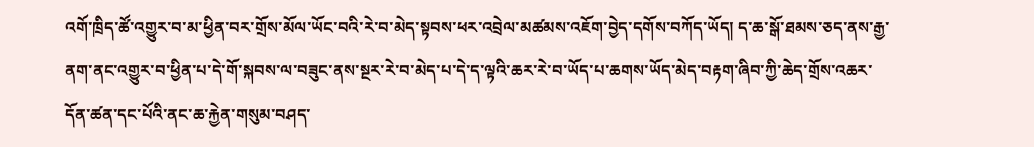འགོ་ཁྲིད་ཚོ་འགྱུར་བ་མ་ཕྱིན་བར་གྲོས་མོལ་ཡོང་བའི་རེ་བ་མེད་སྟབས་ཕར་འབྲེལ་མཚམས་འཇོག་བྱེད་དགོས་བཀོད་ཡོད། ད་ཆ་སྒོ་ཐམས་ཅད་ནས་རྒྱ་ནག་ནང་འགྱུར་བ་ཕྱིན་པ་དེ་གོ་སྐབས་ལ་བཟུང་ནས་སྔར་རེ་བ་མེད་པ་དེ་ད་ལྟའི་ཆར་རེ་བ་ཡོད་པ་ཆགས་ཡོད་མེད་བརྟག་ཞིབ་ཀྱི་ཆེད་གྲོས་འཆར་དོན་ཚན་དང་པོའི་ནང་ཆ་རྐྱེན་གསུམ་བཤད་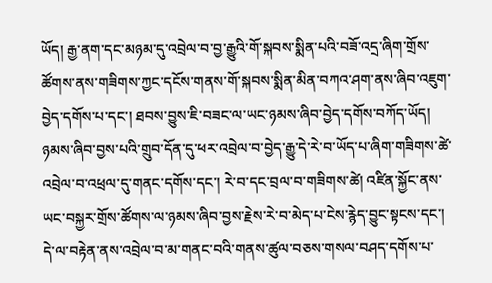ཡོད། རྒྱ་ནག་དང་མཉམ་དུ་འབྲེལ་བ་བྱ་རྒྱུའི་གོ་སྐབས་སྨིན་པའི་བཟོ་འདྲ་ཞིག་གྲོས་ཚོགས་ནས་གཟིགས་ཀྱང་དངོས་གནས་གོ་སྐབས་སྨིན་མིན་བཀའ་ཤག་ནས་ཞིབ་འཇུག་བྱེད་དགོས་པ་དང་། ཐབས་བྱུས་ཇི་བཟང་ལ་ཡང་ཉམས་ཞིབ་བྱེད་དགོས་བཀོད་ཡོད། ཉམས་ཞིབ་བྱས་པའི་གྲུབ་དོན་དུ་ཕར་འབྲེལ་བ་བྱེད་རྒྱུ་དེ་རེ་བ་ཡོད་པ་ཞིག་གཟིགས་ཚེ་འབྲེལ་བ་འཕྲལ་དུ་གནང་དགོས་དང་། རེ་བ་དང་བྲལ་བ་གཟིགས་ཚེ། འཛིན་སྐྱོང་ནས་ཡང་བསྐྱར་གྲོས་ཚོགས་ལ་ཉམས་ཞིབ་བྱས་རྗེས་རེ་བ་མེད་པ་ངེས་རྙེད་བྱུང་སྟངས་དང་། དེ་ལ་བརྟེན་ནས་འབྲེལ་བ་མ་གནང་བའི་གནས་ཚུལ་བཅས་གསལ་བཤད་དགོས་པ་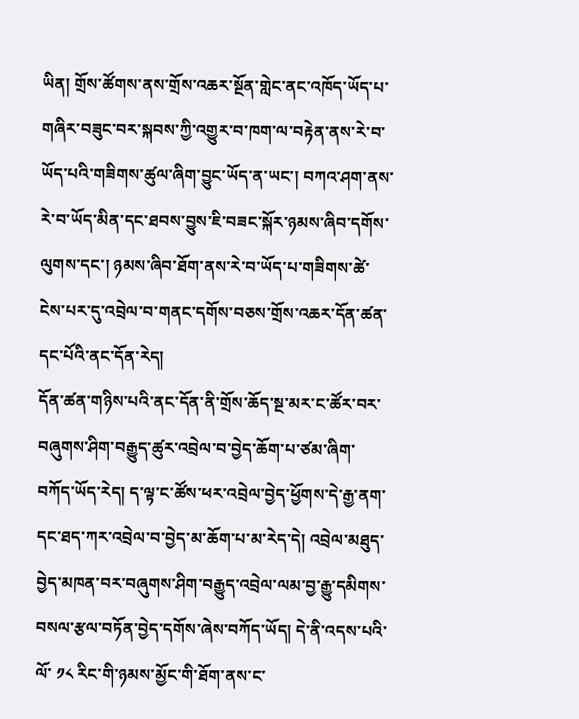ཡིན། གྲོས་ཚོགས་ནས་གྲོས་འཆར་སྔོན་གླེང་ནང་འཁོད་ཡོད་པ་གཞིར་བཟུང་བར་སྐབས་ཀྱི་འགྱུར་བ་ཁག་ལ་བརྟེན་ནས་རེ་བ་ཡོད་པའི་གཟིགས་ཚུལ་ཞིག་བྱུང་ཡོད་ན་ཡང་། བཀའ་ཤག་ནས་རེ་བ་ཡོད་མིན་དང་ཐབས་བྱུས་ཇི་བཟང་སྐོར་ཉམས་ཞིབ་དགོས་ལུགས་དང་། ཉམས་ཞིབ་ཐོག་ནས་རེ་བ་ཡོད་པ་གཟིགས་ཚེ་ངེས་པར་དུ་འབྲེལ་བ་གནང་དགོས་བཅས་གྲོས་འཆར་དོན་ཚན་དང་པོའི་ནང་དོན་རེད།
དོན་ཚན་གཉིས་པའི་ནང་དོན་ནི་གྲོས་ཆོད་སྔ་མར་ང་ཚོར་བར་བཞུགས་ཤིག་བརྒྱུད་ཚུར་འབྲེལ་བ་བྱེད་ཆོག་པ་ཙམ་ཞིག་བཀོད་ཡོད་རེད། ད་ལྟ་ང་ཚོས་ཕར་འབྲེལ་བྱེད་ཕྱོགས་དེ་རྒྱ་ནག་དང་ཐད་ཀར་འབྲེལ་བ་བྱེད་མ་ཆོག་པ་མ་རེད་དེ། འབྲེལ་མཐུད་བྱེད་མཁན་བར་བཞུགས་ཤིག་བརྒྱུད་འབྲེལ་ལམ་བྱ་རྒྱུ་དམིགས་བསལ་རྩལ་བཏོན་བྱེད་དགོས་ཞེས་བཀོད་ཡོད། དེ་ནི་འདས་པའི་ལོ་ ༡༨ རིང་གི་ཉམས་མྱོང་གི་ཐོག་ནས་ང་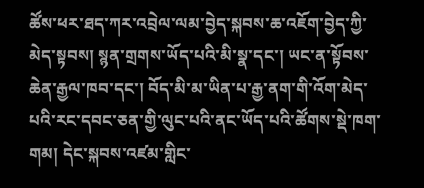ཚོས་ཕར་ཐད་ཀར་འབྲེལ་ལམ་བྱེད་སྐབས་ཆ་འཇོག་བྱེད་ཀྱི་མེད་སྟབས། སྙན་གྲགས་ཡོད་པའི་མི་སྣ་དང་། ཡང་ན་སྟོབས་ཆེན་རྒྱལ་ཁབ་དང་། བོད་མི་མ་ཡིན་པ་རྒྱ་ནག་གི་འོག་མེད་པའི་རང་དབང་ཅན་གྱི་ལུང་པའི་ནང་ཡོད་པའི་ཚོགས་སྡེ་ཁག་གམ། དེང་སྐབས་འཛམ་གླིང་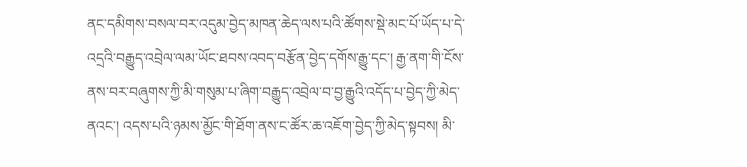ནང་དམིགས་བསལ་བར་འདུམ་བྱེད་མཁན་ཆེད་ལས་པའི་ཚོགས་སྡེ་མང་པོ་ཡོད་པ་དེ་འདྲའི་བརྒྱུད་འབྲེལ་ལམ་ཡོང་ཐབས་འབད་བརྩོན་བྱེད་དགོས་རྒྱུ་དང་། རྒྱ་ནག་གི་ངོས་ནས་བར་བཞུགས་ཀྱི་མི་གསུམ་པ་ཞིག་བརྒྱུད་འབྲེལ་བ་བྱ་རྒྱུའི་འདོད་པ་བྱེད་ཀྱི་མེད་ནའང་། འདས་པའི་ཉམས་མྱོང་གི་ཐོག་ནས་ང་ཚོར་ཆ་འཇོག་བྱེད་ཀྱི་མེད་སྟབས། མི་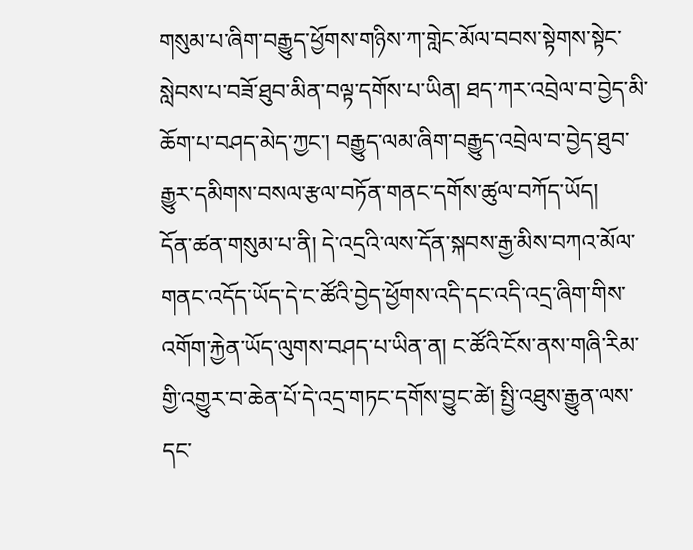གསུམ་པ་ཞིག་བརྒྱུད་ཕྱོགས་གཉིས་ཀ་གླེང་མོལ་བབས་སྟེགས་སྟེང་སླེབས་པ་བཟོ་ཐུབ་མིན་བལྟ་དགོས་པ་ཡིན། ཐད་ཀར་འབྲེལ་བ་བྱེད་མི་ཆོག་པ་བཤད་མེད་ཀྱང་། བརྒྱུད་ལམ་ཞིག་བརྒྱུད་འབྲེལ་བ་བྱེད་ཐུབ་རྒྱུར་དམིགས་བསལ་རྩལ་བཏོན་གནང་དགོས་ཚུལ་བཀོད་ཡོད།
དོན་ཚན་གསུམ་པ་ནི། དེ་འདྲའི་ལས་དོན་སྐབས་རྒྱ་མིས་བཀའ་མོལ་གནང་འདོད་ཡོད་དེ་ང་ཚོའི་བྱེད་ཕྱོགས་འདི་དང་འདི་འདྲ་ཞིག་གིས་འགོག་རྐྱེན་ཡོད་ལུགས་བཤད་པ་ཡིན་ན། ང་ཚོའི་ངོས་ནས་གཞི་རིམ་གྱི་འགྱུར་བ་ཆེན་པོ་དེ་འདྲ་གཏང་དགོས་བྱུང་ཚེ། སྤྱི་འཐུས་རྒྱུན་ལས་དང་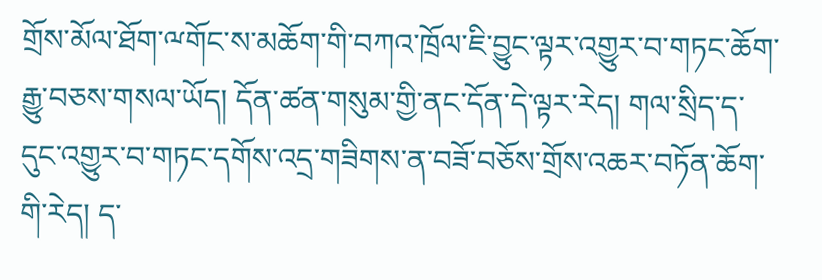གྲོས་མོལ་ཐོག་ྋགོང་ས་མཆོག་གི་བཀའ་ཁྲོལ་ཇི་བྱུང་ལྟར་འགྱུར་བ་གཏང་ཆོག་རྒྱུ་བཅས་གསལ་ཡོད། དོན་ཚན་གསུམ་གྱི་ནང་དོན་དེ་ལྟར་རེད། གལ་སྲིད་ད་དུང་འགྱུར་བ་གཏང་དགོས་འདྲ་གཟིགས་ན་བཟོ་བཅོས་གྲོས་འཆར་བཏོན་ཆོག་གི་རེད། ད་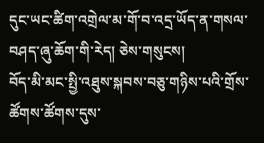དུང་ཡང་ཚིག་འགྲེལ་མ་གོ་བ་འདྲ་ཡོད་ན་གསལ་བཤད་ཞུ་ཆོག་གི་རེད། ཅེས་གསུངས།
བོད་མི་མང་སྤྱི་འཐུས་སྐབས་བཅུ་གཉིས་པའི་གྲོས་ཚོགས་ཚོགས་དུས་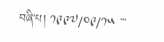བཞི་པ། ༡༩༩༧/༠༩/༡༥ ་་་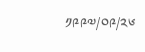༡༩༩༧/༠༩/༢༦